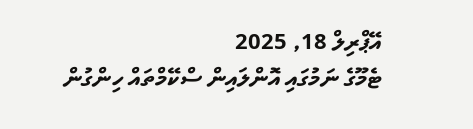އޭޕްރިލް 18, 2025
ޓެމޫގެ ނަމުގައި އޮންލައިން ސްކޭމްތައް ހިންގުން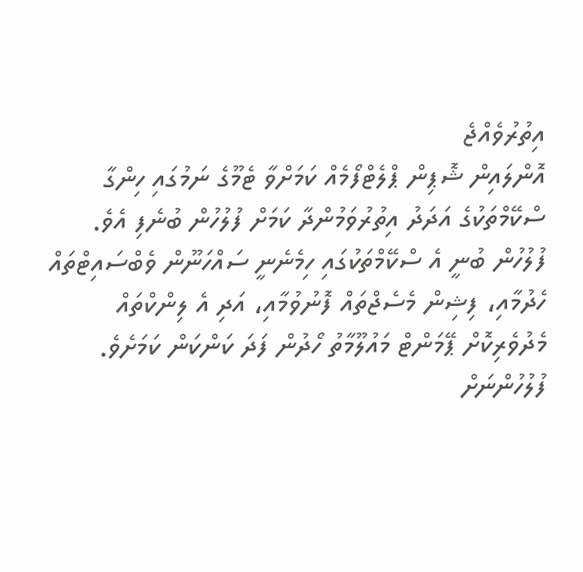އިތުރުވެއްޖެ
އޮންލައިން ޝޮޕިން ޕްލެޓްފޯމެއް ކަމަށްވާ ޓެމޫގެ ނަމުގައި ހިންގާ ސްކޭމްތަކުގެ އަދަދު އިތުރުވަމުންދާ ކަމަށް ފުލުހުން ބުނެފި އެވެ. ފުލުހުން ބުނީ އެ ސްކޭމްތަކުގައި ހިމެނެނީ ސައްހަނޫން ވެބްސައިޓްތައް ހެދުމާއި، ފިޝިން މެސެޖްތައް ފޮނުވުމާއި، އަދި އެ ލިންކްތައް މެދުވެރިކޮށް ޕޭމަންޓް މައުލޫމާތު ހޯދުން ފަދަ ކަންކަން ކަމަށެވެ.
ފުލުހުންނަށް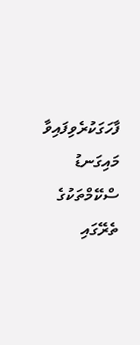ފާހަގަކުރެވިފައިވާ މައިގަނޑު ސްކޭމްތަކުގެ ތެރޭގައި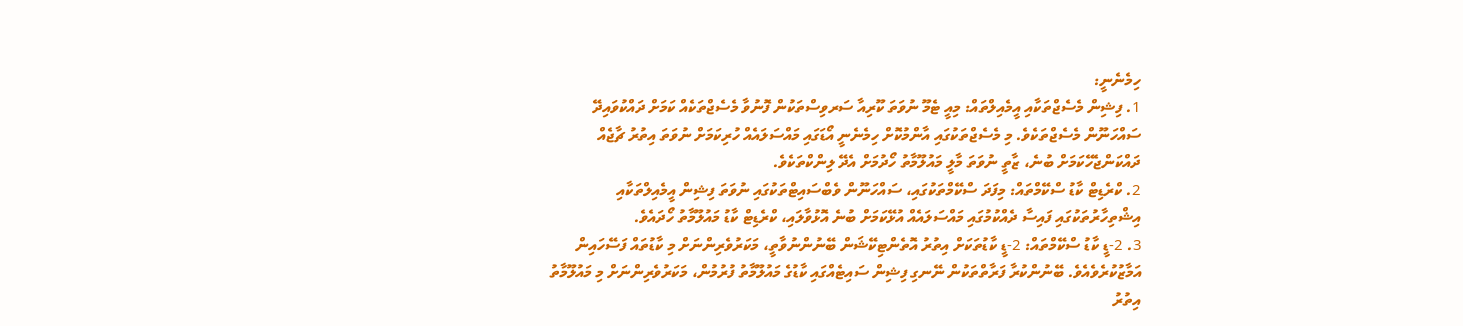ހިމެނެނީ:
1. ފިޝިން މެސެޖްތަކާއި އީމެއިލްތައް: މިއީ ޓެމޫ ނުވަތަ ކޫރިއާ ސަރވިސްތަކުން ފޮނުވާ މެސެޖްތަކެއް ކަމަށް ދައްކުވައިދޭ ސައްހަނޫން މެސެޖްތަކެވެ. މި މެސެޖްތަކުގައި އާންމުކޮށް ހިމެނެނީ އޯޑަގައި މައްސަލައެއް ހުރިކަމަށް ނުވަތަ އިތުރު ޗާޖެއް ދައްކަންޖެހޭކަމަށް ބުނެ، ޒާތީ ނުވަތަ މާލީ މައުލޫމާތު ހޯދުމަށް އެދޭ ލިންކްތަކެވެ.
2. ކްރެޑިޓް ކާޑު ސްކޭމްތައް: މިފަދަ ސްކޭމްތަކުގައި، ސައްހަނޫން ވެބްސައިޓްތަކުގައި ނުވަތަ ފިޝިން އީމެއިލްތަކާއި އިޝްތިހާރުތަކުގައި ފައިސާ ދެއްކުމުގައި މައްސަލައެއް އުޅޭކަމަށް ބުނެ އޮޅުވާލައި، ކްރެޑިޓް ކާޑު މައުލޫމާތު ހޯދައެވެ.
3. 2-ޑީ ކާޑު ސްކޭމްތައް: 2-ޑީ ކާޑުތަކަށް އިތުރު އޮތެންޓިކޭޝަން ބޭނުންނުވާތީ، މަކަރުވެރިންނަށް މި ކާޑުތައް ފަސޭހައިން އަމާޒުކުރެވެއެވެ. ބޭނުންކުރާ ފަރާތްތަކުން ނޭނގި ފިޝިން ސައިޓެއްގައި ކާޑުގެ މައުލޫމާތު ފުރުމުން، މަކަރުވެރިންނަށް މި މައުލޫމާތު އިތުރު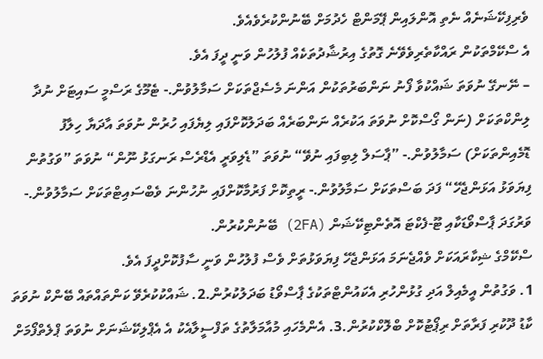ވެރިފިކޭޝަނެއް ނެތި އޮންލައިން ޕޭމަންޓް ހެދުމަށް ބޭނުންކުރެވެއެވެ.
އެ ސްކޭމްތަކުން ރައްކާތެރިވެވޭނެ ގޮތުގެ އިރުޝާދުތަކެއް ފުލުހުން ވަނީ ދީފަ އެވެ.
– ނޭނގޭ ނުވަތަ ޝައްކުވާ ފޯނު ނަންބަރުތަކުން އަންނަ މެސެޖްތަކަށް ސަމާލުވުން.- ޓެމޫގެ ރަސްމީ ސައިޓަށް ނުދާ ލިންކްތަކަށް (ނަން ގޯސްކޮށް ނުވަތަ އަކުރެއް ނަންބަރެއް ބަދަލުކޮށްފައި ލިޔެފައި ހުރުން ނުވަތަ އާދަޔާ ހިލާފު ޑޮމެއިންތަކަށް) ސަމާލުވުން.- ”ޕާސަލް ލިބިފައި ނުވޭ“ ނުވަތަ ”ޑެލިވަރީ އެޑްރެސް ރަނގަޅު ނޫން“ ނުވަތަ ”ވަގުތުން ފިޔަވަޅު އަޅަންޖެހޭ“ ފަދަ ބަސްތަކަށް ސަމާލުވުން.- ރީތިކޮށް ފަރުމާކޮށްފައި ނުހުންނަ ވެބްސައިޓްތަކަށް ސަމާލުވުން.- ވަރުގަދަ ޕާސްވޯޑަކާއި ޓޫ-ފެކްޓަ އޮތެންޓިކޭޝަން (2FA) ބޭނުންކުރުން.
ސްކޭމްގެ ޝިކާރައަކަށް ވެއްޖެނަމަ އަޅަންޖެހޭ ފިޔަވަޅުތަށް ވެސް ފުލުހުން ވަނީ ސާފުކޮށްދީފަ އެވެ.
1. ވަގުތުން އީމެއިލް އަދި ގުޅުންހުރި އެކައުންޓްތަކުގެ ޕާސްވޯޑު ބަދަލުކުރުން.2. ޝައްކުކުރެވޭ ކަންތައްތައް ބޭންކް ނުވަތަ ކާޑު ދޫކުރި ފަރާތަށް ރިޕޯޓުކޮށް ބްލޮކްކުރުން.3. އެންމެހައި މުއާމަލާތުގެ ތަފްސީލާއެކު އެ އެޕްލިކޭޝަނަށް ނުވަތަ ޕްލެތްފޯމަށް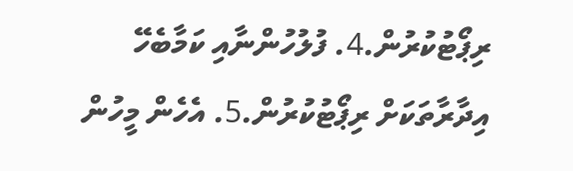ރިޕޯޓުކުރުން.4. ފުލުހުންނާއި ކަމާބެހޭ އިދާރާތަކަށް ރިޕޯޓުކުރުން.5. އެހެން މީހުން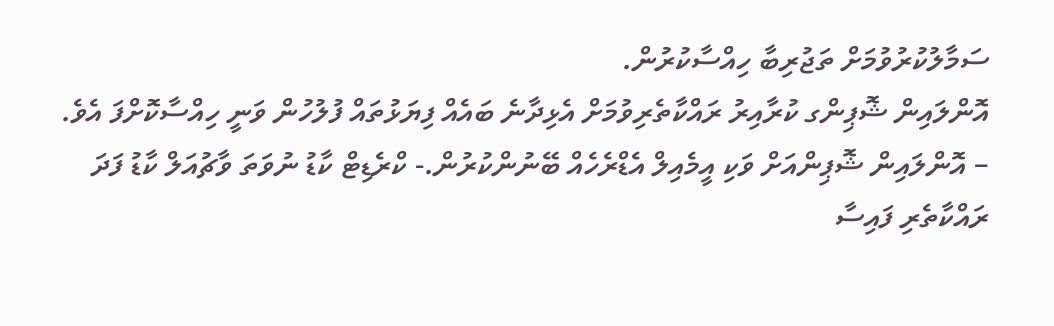ސަމާލުކުރުވުމަށް ތަޖުރިބާ ހިއްސާކުރުން.
އޮންލައިން ޝޮޕިންގ ކުރާއިރު ރައްކާތެރިވުމަށް އެޅިދާނެ ބައެއް ފިޔަޅުތައް ފުލުހުން ވަނީ ހިއްސާކޮށްފަ އެވެ.
– އޮންލައިން ޝޮޕިންއަށް ވަކި އީމެއިލް އެޑްރެހެއް ބޭނުންކުރުން.- ކްރެޑިޓް ކާޑު ނުވަތަ ވާޗުއަލް ކާޑު ފަދަ ރައްކާތެރި ފައިސާ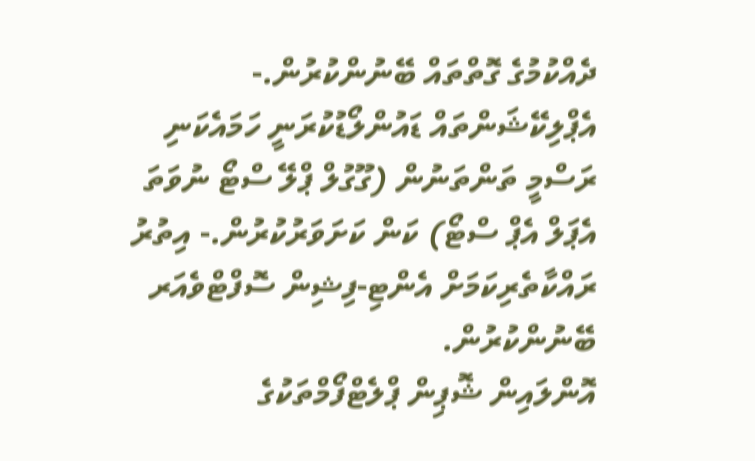ދެއްކުމުގެ ގޮތްތައް ބޭނުންކުރުން.- އެޕްލިކޭޝަންތައް ޑައުންލޯޑުކުރަނީ ހަމައެކަނި ރަސްމީ ތަންތަނުން (ގޫގުލް ޕްލޭ ސްޓޯ ނުވަތަ އެޕަލް އެޕް ސްޓޯ) ކަން ކަށަވަރުކުރުން.- އިތުރު ރައްކާތެރިކަމަށް އެންޓި-ފިޝިން ސޮފްޓްވެއަރ ބޭނުންކުރުން.
އޮންލައިން ޝޮޕިން ޕްލެޓްފޯމްތަކުގެ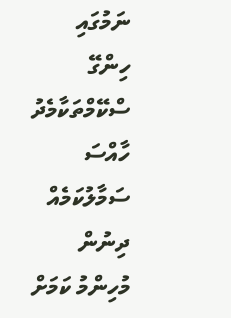ނަމުގައި ހިންގޭ ސްކޭމްތަކާމެދު ހާއްސަ ސަމާލުކަމެއް ދިނުން މުހިންމު ކަމަށް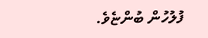ފުލުހުން ބުންޏެވެ.